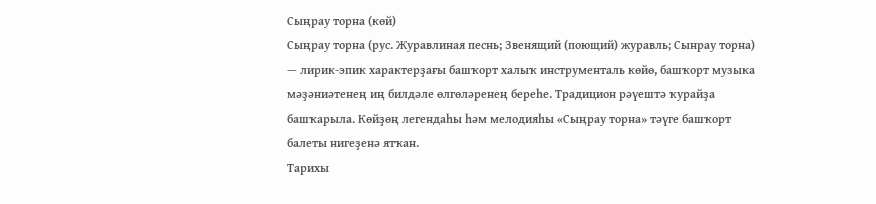Сыңрау торна (көй)
Сыңрау торна (рус. Журавлиная песнь; Звенящий (поющий) журавль; Сынрау торна) — лирик-эпик характерҙағы башҡорт халыҡ инструменталь көйө, башҡорт музыка мәҙәниәтенең иң билдәле өлгөләренең береһе. Традицион рәүештә ҡурайҙа башҡарыла. Көйҙөң легендаһы һәм мелодияһы «Сыңрау торна» тәүге башҡорт балеты нигеҙенә ятҡан.
Тарихы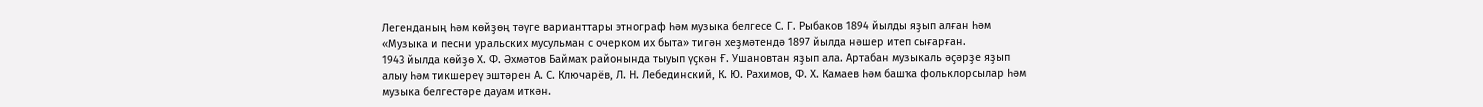Легенданың һәм көйҙөң тәүге варианттары этнограф һәм музыка белгесе С. Г. Рыбаков 1894 йылды яҙып алған һәм «Музыка и песни уральских мусульман с очерком их быта» тигән хеҙмәтендә 1897 йылда нәшер итеп сығарған.
1943 йылда көйҙө Х. Ф. Әхмәтов Баймаҡ районында тыуып үҫкән Ғ. Ушановтан яҙып ала. Артабан музыкаль әҫәрҙе яҙып алыу һәм тикшереү эштәрен А. С. Ключарёв, Л. Н. Лебединский, К. Ю. Рахимов, Ф. Х. Камаев һәм башҡа фольклорсылар һәм музыка белгестәре дауам иткән.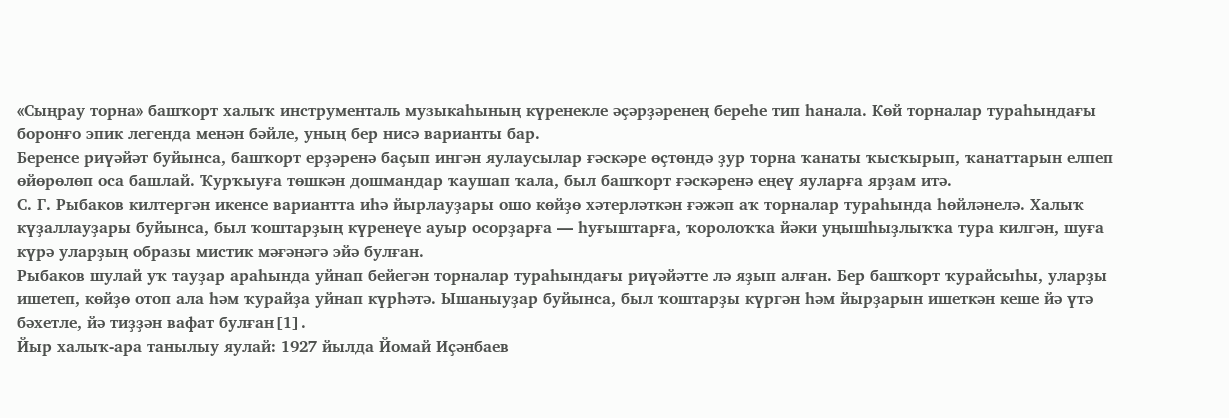«Сыңрау торна» башҡорт халыҡ инструменталь музыкаһының күренекле әҫәрҙәренең береһе тип һанала. Көй торналар тураһындағы боронғо эпик легенда менән бәйле, уның бер нисә варианты бар.
Беренсе риүәйәт буйынса, башҡорт ерҙәренә баҫып ингән яулаусылар ғәскәре өҫтөндә ҙур торна ҡанаты ҡысҡырып, ҡанаттарын елпеп өйөрөлөп оса башлай. Ҡурҡыуға төшкән дошмандар ҡаушап ҡала, был башҡорт ғәскәренә еңеү яуларға ярҙам итә.
С. Г. Рыбаков килтергән икенсе вариантта иһә йырлауҙары ошо көйҙө хәтерләткән ғәжәп аҡ торналар тураһында һөйләнелә. Халыҡ күҙаллауҙары буйынса, был ҡоштарҙың күренеүе ауыр осорҙарға — һуғыштарға, ҡоролоҡҡа йәки уңышһыҙлыҡҡа тура килгән, шуға күрә уларҙың образы мистик мәғәнәгә эйә булған.
Рыбаков шулай уҡ тауҙар араһында уйнап бейегән торналар тураһындағы риүәйәтте лә яҙып алған. Бер башҡорт ҡурайсыһы, уларҙы ишетеп, көйҙө отоп ала һәм ҡурайҙа уйнап күрһәтә. Ышаныуҙар буйынса, был ҡоштарҙы күргән һәм йырҙарын ишеткән кеше йә үтә бәхетле, йә тиҙҙән вафат булған[1].
Йыр халыҡ-ара танылыу яулай: 1927 йылда Йомай Иҫәнбаев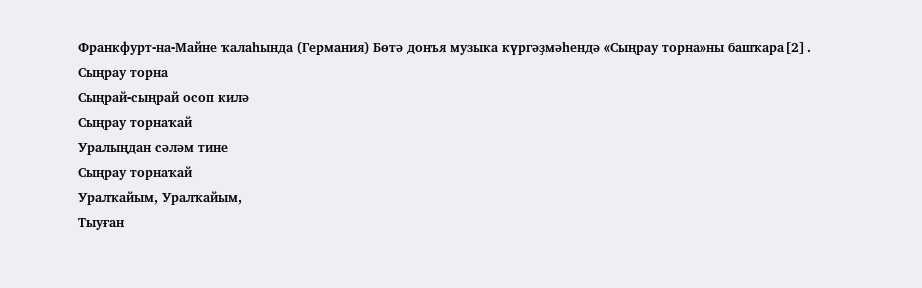Франкфурт-на-Майне ҡалаһында (Германия) Бөтә донъя музыка күргәҙмәһендә «Сыңрау торна»ны башҡара[2].
Сыңрау торна
Сыңрай-сыңрай осоп килә
Сыңрау торнаҡай
Уралыңдан сәләм тине
Сыңрау торнаҡай
Уралҡайым, Уралҡайым,
Тыуған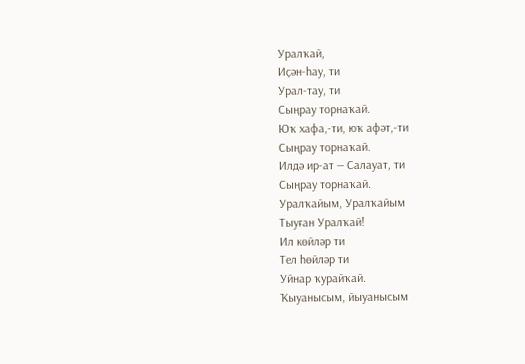Уралҡай,
Иҫән-һау, ти
Урал-тау, ти
Сыңрау торнаҡай.
Юҡ хафа,-ти, юҡ афәт,-ти
Сыңрау торнаҡай.
Илдә ир-ат — Салауат, ти
Сыңрау торнаҡай.
Уралҡайым, Уралҡайым
Тыуған Уралҡай!
Ил көйләр ти
Тел һөйләр ти
Уйнар ҡурайҡай.
Ҡыуанысым, йыуанысым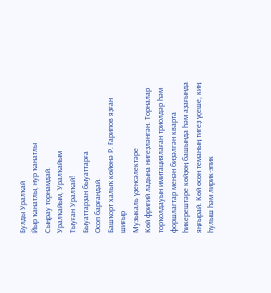Булды Уралҡай
Йыр ҡанатлы, нур ҡанатлы
Сыңрау торнамдай.
Уралҡайым, Уралҡайым
Тыуған Уралҡай!
Быуаттарҙан быуаттарға
Осоп барғандай.
Башҡорт халыҡ көйөнә Р. Ғарипов яҙған шиғыр
Музыкаль үҙенсәлектәре
Көй фригий ладына нигеҙләнгән. Торналар торҡолдауын имитациялаған триолдәр һәм форшлагтар менән биҙәлгән кварта һикерештәре көйҙөң башында һәм аҙағында яңғырай. Көй өсөн теманың тигеҙ үҫеше, киң һулыш һәм лирик-эпик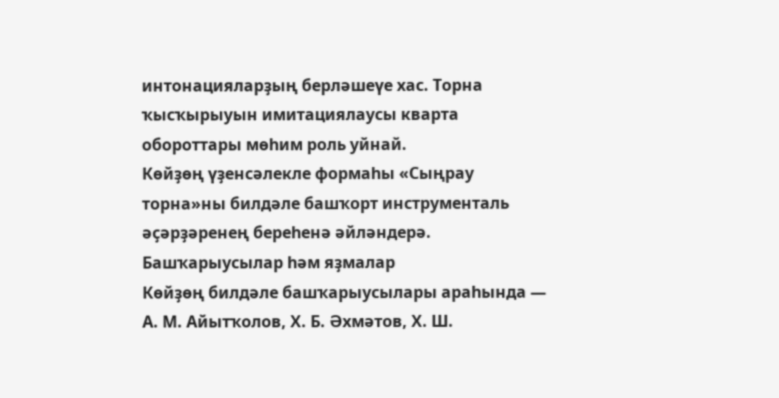интонацияларҙың берләшеүе хас. Торна ҡысҡырыуын имитациялаусы кварта обороттары мөһим роль уйнай.
Көйҙөң үҙенсәлекле формаһы «Сыңрау торна»ны билдәле башҡорт инструменталь әҫәрҙәренең береһенә әйләндерә.
Башҡарыусылар һәм яҙмалар
Көйҙөң билдәле башҡарыусылары араһында — А. М. Айытҡолов, Х. Б. Әхмәтов, Х. Ш.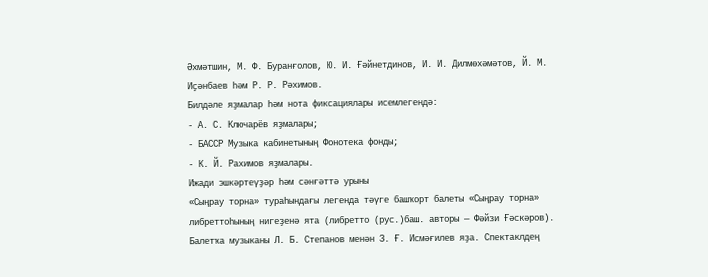Әхмәтшин, М. Ф. Буранғолов, Ю. И. Ғәйнетдинов, И. И. Дилмөхәмәтов, Й. М. Иҫәнбаев һәм Р. Р. Рәхимов.
Билдәле яҙмалар һәм нота фиксациялары исемлегендә:
- А. С. Ключарёв яҙмалары;
- БАССР Музыка кабинетының Фонотека фонды;
- К. Й. Рахимов яҙмалары.
Ижади эшкәртеүҙәр һәм сәнғәттә урыны
«Сыңрау торна» тураһындағы легенда тәүге башҡорт балеты «Сыңрау торна» либреттоһының нигеҙенә ята (либретто (рус.)баш. авторы — Фәйзи Ғәскәров). Балетҡа музыканы Л. Б. Степанов менән З. Ғ. Исмәғилев яҙа. Спектаклдең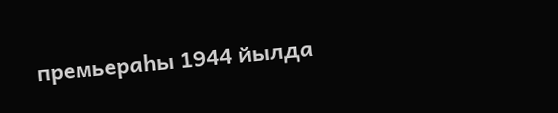премьераһы 1944 йылда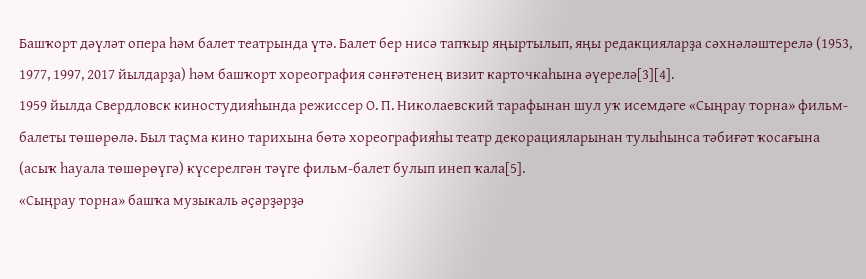Башҡорт дәүләт опера һәм балет театрында үтә. Балет бер нисә тапҡыр яңыртылып, яңы редакцияларҙа сәхнәләштерелә (1953, 1977, 1997, 2017 йылдарҙа) һәм башҡорт хореография сәнғәтенең визит карточкаһына әүерелә[3][4].
1959 йылда Свердловск киностудияһында режиссер О. П. Николаевский тарафынан шул уҡ исемдәге «Сыңрау торна» фильм-балеты төшөрөлә. Был таҫма кино тарихына бөтә хореографияһы театр декорацияларынан тулыһынса тәбиғәт ҡосағына (асыҡ һауала төшөрөүгә) күсерелгән тәүге фильм-балет булып инеп ҡала[5].
«Сыңрау торна» башҡа музыкаль әҫәрҙәрҙә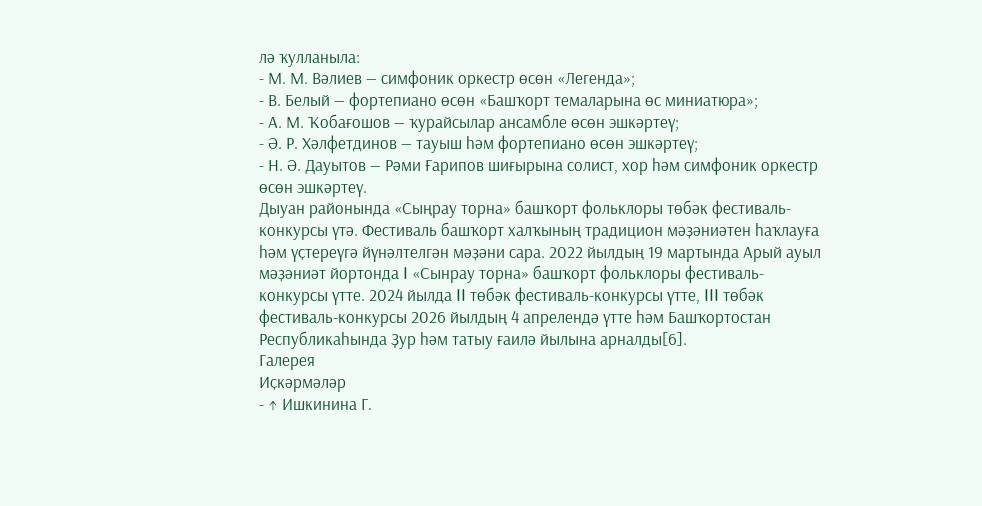лә ҡулланыла:
- М. М. Вәлиев — симфоник оркестр өсөн «Легенда»;
- В. Белый — фортепиано өсөн «Башҡорт темаларына өс миниатюра»;
- А. М. Ҡобағошов — ҡурайсылар ансамбле өсөн эшкәртеү;
- Ә. Р. Хәлфетдинов — тауыш һәм фортепиано өсөн эшкәртеү;
- Н. Ә. Дауытов — Рәми Ғарипов шиғырына солист, хор һәм симфоник оркестр өсөн эшкәртеү.
Дыуан районында «Сыңрау торна» башҡорт фольклоры төбәк фестиваль-конкурсы үтә. Фестиваль башҡорт халҡының традицион мәҙәниәтен һаҡлауға һәм үҫтереүгә йүнәлтелгән мәҙәни сара. 2022 йылдың 19 мартында Арый ауыл мәҙәниәт йортонда I «Сынрау торна» башҡорт фольклоры фестиваль-конкурсы үтте. 2024 йылда II төбәк фестиваль-конкурсы үтте, III төбәк фестиваль-конкурсы 2026 йылдың 4 апрелендә үтте һәм Башҡортостан Республикаһында Ҙур һәм татыу ғаилә йылына арналды[6].
Галерея
Иҫкәрмәләр
- ↑ Ишкинина Г.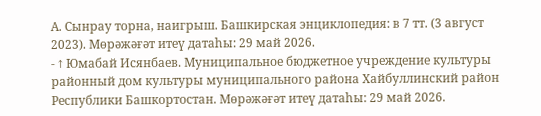А. Сынрау торна, наигрыш. Башкирская энциклопедия: в 7 тт. (3 август 2023). Мөрәжәғәт итеү датаһы: 29 май 2026.
- ↑ Юмабай Исянбаев. Муниципальное бюджетное учреждение культуры районный дом культуры муниципального района Хайбуллинский район Республики Башкортостан. Мөрәжәғәт итеү датаһы: 29 май 2026.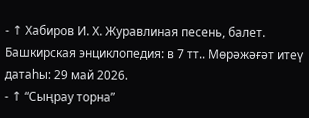- ↑ Хабиров И. Х. Журавлиная песень, балет. Башкирская энциклопедия: в 7 тт.. Мөрәжәғәт итеү датаһы: 29 май 2026.
- ↑ “Сыңрау торна”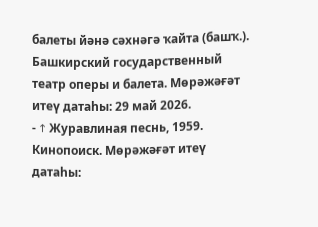балеты йәнә сәхнәгә ҡайта (башҡ.). Башкирский государственный театр оперы и балета. Мөрәжәғәт итеү датаһы: 29 май 2026.
- ↑ Журавлиная песнь, 1959. Кинопоиск. Мөрәжәғәт итеү датаһы: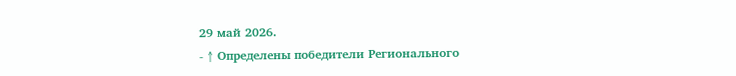29 май 2026.
- ↑ Определены победители Регионального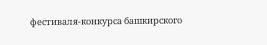фестиваля-конкурса башкирского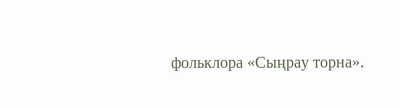фольклора «Сыңрау торна».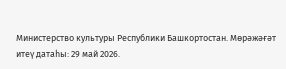Министерство культуры Республики Башкортостан. Мөрәжәғәт итеү датаһы: 29 май 2026.